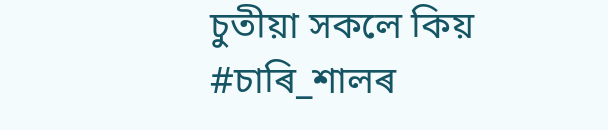চুতীয়া সকলে কিয় #চাৰি_শালৰ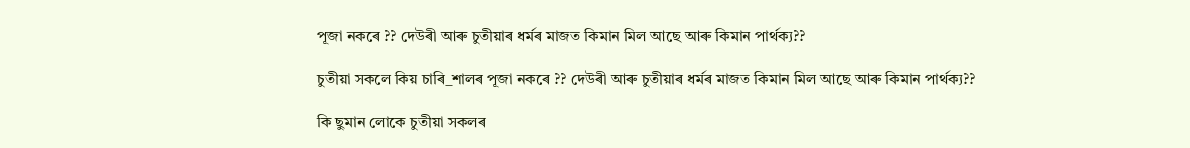পূজা নকৰে ?? দেউৰী আৰু চুতীয়াৰ ধৰ্মৰ মাজত কিমান মিল আছে আৰু কিমান পাৰ্থক্য??

চুতীয়া সকলে কিয় চাৰি_শালৰ পূজা নকৰে ?? দেউৰী আৰু চুতীয়াৰ ধৰ্মৰ মাজত কিমান মিল আছে আৰু কিমান পাৰ্থক্য??

কি ছুমান লোকে চুতীয়া সকলৰ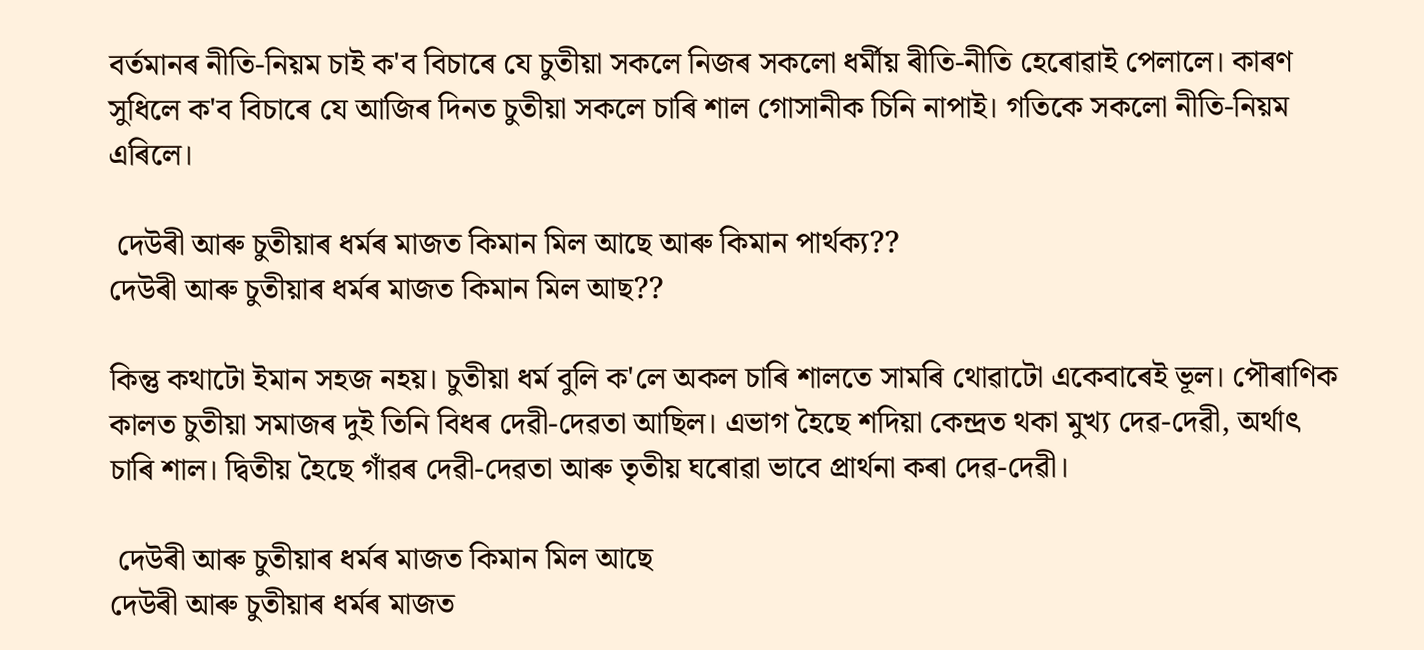বৰ্তমানৰ নীতি-নিয়ম চাই ক'ব বিচাৰে যে চুতীয়া সকলে নিজৰ সকলো ধৰ্মীয় ৰীতি-নীতি হেৰোৱাই পেলালে। কাৰণ সুধিলে ক'ব বিচাৰে যে আজিৰ দিনত চুতীয়া সকলে চাৰি শাল গোসানীক চিনি নাপাই। গতিকে সকলো নীতি-নিয়ম এৰিলে।

 দেউৰী আৰু চুতীয়াৰ ধৰ্মৰ মাজত কিমান মিল আছে আৰু কিমান পাৰ্থক্য??
দেউৰী আৰু চুতীয়াৰ ধৰ্মৰ মাজত কিমান মিল আছ??

কিন্তু কথাটো ইমান সহজ নহয়। চুতীয়া ধৰ্ম বুলি ক'লে অকল চাৰি শালতে সামৰি থোৱাটো একেবাৰেই ভূল। পৌৰাণিক কালত চুতীয়া সমাজৰ দুই তিনি বিধৰ দেৱী-দেৱতা আছিল। এভাগ হৈছে শদিয়া কেন্দ্ৰত থকা মুখ্য দেৱ-দেৱী, অৰ্থাৎ চাৰি শাল। দ্বিতীয় হৈছে গাঁৱৰ দেৱী-দেৱতা আৰু তৃতীয় ঘৰোৱা ভাবে প্ৰাৰ্থনা কৰা দেৱ-দেৱী।

 দেউৰী আৰু চুতীয়াৰ ধৰ্মৰ মাজত কিমান মিল আছে
দেউৰী আৰু চুতীয়াৰ ধৰ্মৰ মাজত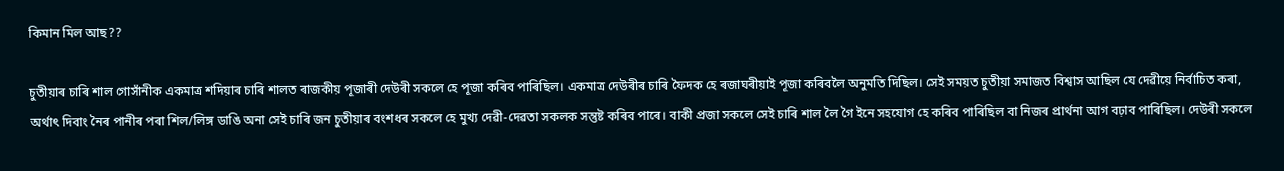কিমান মিল আছ??

চুতীয়াৰ চাৰি শাল গোসাঁনীক একমাত্ৰ শদিয়াৰ চাৰি শালত ৰাজকীয় পূজাৰী দেউৰী সকলে হে পূজা কৰিব পাৰিছিল। একমাত্ৰ দেউৰীৰ চাৰি ফৈদক হে ৰজাঘৰীয়াই পূজা কৰিবলৈ অনুমতি দিছিল। সেই সময়ত চুতীয়া সমাজত বিশ্বাস আছিল যে দেৱীয়ে নিৰ্বাচিত কৰা, অৰ্থাৎ দিবাং নৈৰ পানীৰ পৰা শিল/লিঙ্গ ডাঙি অনা সেই চাৰি জন চুতীয়াৰ বংশধৰ সকলে হে মুখ্য দেৱী-দেৱতা সকলক সন্তুষ্ট কৰিব পাৰে। বাকী প্ৰজা সকলে সেই চাৰি শাল লৈ গৈ ইনে সহযোগ হে কৰিব পাৰিছিল বা নিজৰ প্ৰাৰ্থনা আগ বঢ়াব পাৰিছিল।‌‌ দেউৰী সকলে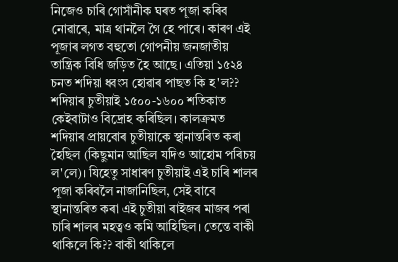নিজেও চাৰি গোসাঁনীক ঘৰত পূজা কৰিব নোৱাৰে, মাত্ৰ থানলৈ গৈ হে পাৰে। কাৰণ এই পূজাৰ লগত বহুতো গোপনীয় জনজাতীয় তান্ত্ৰিক বিধি জড়িত হৈ আছে। এতিয়া ১৫২৪ চনত শদিয়া ধ্বংস হোৱাৰ পাছত কি হ'ল?? শদিয়াৰ চুতীয়াই ১৫০০-১৬০০ শতিকাত কেইবাটাও বিদ্ৰোহ কৰিছিল। কালক্ৰমত শদিয়াৰ প্ৰায়বোৰ চুতীয়াকে স্থানান্তৰিত কৰা হৈছিল (কিছুমান আছিল যদিও আহোম পৰিচয় ল'লে)। যিহেতু সাধাৰণ চুতীয়াই এই চাৰি শালৰ পূজা কৰিবলৈ নাজানিছিল, সেই বাবে স্থানান্তৰিত কৰা এই চুতীয়া ৰাইজৰ মাজৰ পৰা চাৰি শালৰ মহত্বও কমি আহিছিল। তেন্তে বাকী থাকিলে কি?? বাকী থাকিলে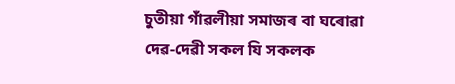চুতীয়া গাঁৱলীয়া সমাজৰ বা ঘৰোৱা দেৱ-দেৱী সকল যি সকলক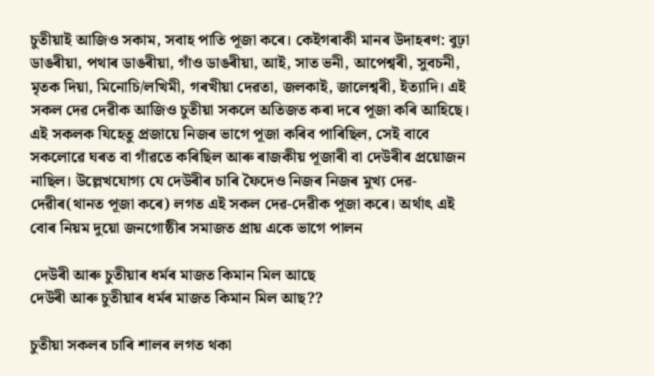চুতীয়াই আজিও সকাম, সবাহ পাতি পূজা কৰে। কেইগৰাকী মানৰ উদাহৰণ: বুঢ়া ডাঙৰীয়া, পথাৰ ডাঙৰীয়া, গাঁও ডাঙৰীয়া, আই, সাত ভনী, আপেশ্বৰী, সুবচনী, মৃতক দিয়া, মিনোচি/লখিমী, গৰখীয়া দেৱতা, জলকাই, জালেশ্বৰী, ইত্যাদি। এই সকল দেৱ দেৱীক আজিও চুতীয়া সকলে অতিজত কৰা দৰে পূজা কৰি আহিছে। এই সকলক যিহেতু প্ৰজায়ে নিজৰ ভাগে পূজা কৰিব পাৰিছিল, সেই বাবে সকলোৱে ঘৰত বা গাঁৱতে‌ কৰিছিল আৰু ৰাজকীয় পূজাৰী বা দেউৰীৰ প্ৰয়োজন নাছিল। উল্লেখযোগ্য যে দেউৰীৰ চাৰি ফৈদেও নিজৰ নিজৰ মুখ্য দেৱ-দেৱীৰ(থানত পূজা কৰে) লগত এই সকল দেৱ-দেৱীক পূজা কৰে। অৰ্থাৎ এই বোৰ নিয়ম দুয়ো জনগোষ্ঠীৰ সমাজত প্ৰায় একে ভাগে পালন

 দেউৰী আৰু চুতীয়াৰ ধৰ্মৰ মাজত কিমান মিল আছে
দেউৰী আৰু চুতীয়াৰ ধৰ্মৰ মাজত কিমান মিল আছ??

চুতীয়া সকলৰ চাৰি শালৰ লগত থকা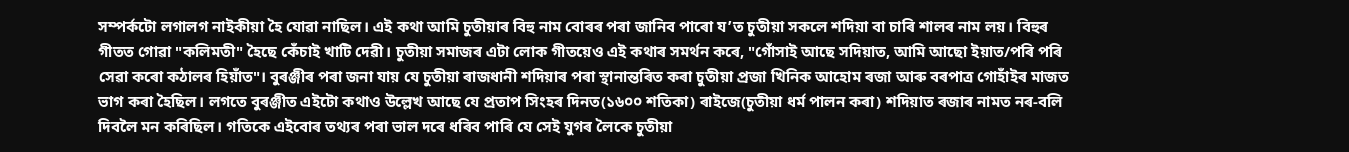সম্পৰ্কটো লগালগ নাইকীয়া হৈ যোৱা নাছিল। এই কথা আমি চুতীয়াৰ বিহু নাম বোৰৰ পৰা জানিব পাৰো যʼত চুতীয়া সকলে শদিয়া বা চাৰি শালৰ নাম লয়। বিহুৰ গীতত গোৱা "কলিমতী" হৈছে কেঁচাই খাটি দেৱী। চুতীয়া সমাজৰ এটা লোক গীতয়েও এই কথাৰ সমৰ্থন কৰে, "গোঁসাই আছে সদিয়াত, আমি আছো ইয়াত/পৰি পৰি সেৱা কৰো কঠালৰ হিয়াঁত"। বুৰঞ্জীৰ পৰা জনা যায় যে চুতীয়া ৰাজধানী শদিয়াৰ পৰা স্থানান্তৰিত কৰা চুতীয়া প্ৰজা খিনিক আহোম ৰজা আৰু বৰপাত্ৰ গোহাঁইৰ মাজত ভাগ কৰা হৈছিল। লগতে বুৰঞ্জীত এইটো কথাও উল্লেখ আছে যে প্ৰতাপ সিংহৰ দিনত(১৬০০ শতিকা) ৰাইজে(চুতীয়া ধৰ্ম পালন কৰা) শদিয়াত ৰজাৰ নামত নৰ-বলি দিবলৈ মন কৰিছিল। গতিকে এইবোৰ তথ্যৰ পৰা ভাল দৰে ধৰিব পাৰি যে সেই যুগৰ লৈকে চুতীয়া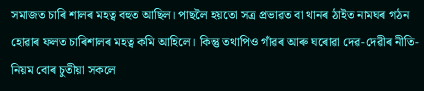সমাজত চাৰি শালৰ মহত্ব বহুত আছিল। পাছলৈ হয়তো সত্ৰ প্ৰভাৱত বা থানৰ ঠাইত নামঘৰ গঠন হোৱাৰ ফলত চাৰিশালৰ মহত্ব কমি আহিলে। কিন্তু তথাপিও গাঁৱৰ আৰু ঘৰোৱা দেৱ-দেৱীৰ নীতি-নিয়ম বোৰ চুতীয়া সকলে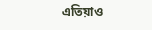এতিয়াও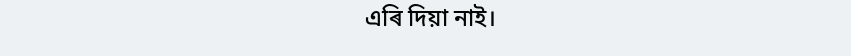এৰি দিয়া নাই।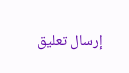إرسال تعليق